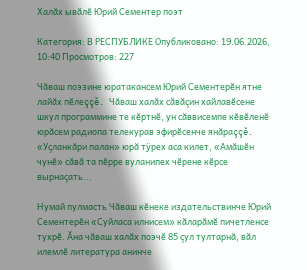Халăх ывăлĕ Юрий Сементер поэт

Категория: В РЕСПУБЛИКЕ Опубликовано: 19.06.2026, 10:40 Просмотров: 227

Чăваш поэзине юратакансем Юрий Сементерĕн ятне лайăх пĕлеççĕ. Чăваш халăх сăвăçин хайлавĕсене шкул программине те кĕртнĕ, ун сăввисемпе кĕвĕленĕ юрăсем радиопа телекурав эфирĕсенче янăраççĕ. «Уçланкăри палан» юрă тÿрех аса килет, «Амăшĕн чунĕ» сăвă та пĕрре вуланипех чĕрене кĕрсе вырнаçать...

Нумай пулмасть Чăваш кĕнеке издательствинче Юрий Сементерĕн «Суйласа илнисем» кăларăмĕ пичетленсе тухрĕ. Ăна чăваш халăх поэчĕ 85 çул тултарнă, вăл илемлĕ литература анинче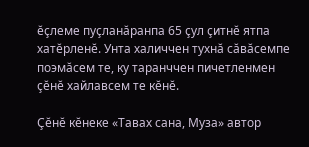ĕçлеме пуçланăранпа 65 çул çитнĕ ятпа хатĕрленĕ. Унта халиччен тухнă сăвăсемпе поэмăсем те, ку таранччен пичетленмен çĕнĕ хайлавсем те кĕнĕ.

Çĕнĕ кĕнеке «Тавах сана, Муза» автор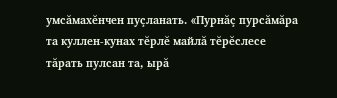умсăмахĕнчен пуçланать. «Пурнăç пурсăмăра та куллен-кунах тĕрлĕ майлă тĕрĕслесе тăрать пулсан та, ырă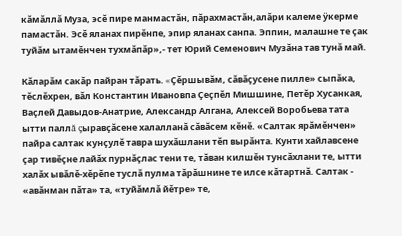кăмăллă Муза, эсĕ пире манмастăн, пăрахмастăн,алăри калеме ÿкерме памастăн. Эсĕ яланах пирĕнпе, эпир яланах санпа. Эппин, малашне те çак туйăм ытамĕнчен тухмăпăр»,- тет Юрий Семенович Музăна тав тунă май.

Кăларăм сакăр пайран тăрать. «Çĕршывăм, сăвăçусене пилле» сыпăка, тĕслĕхрен, вăл Константин Ивановпа Çеçпĕл Мишшине, Петĕр Хусанкая, Ваçлей Давыдов-Анатрие, Александр Алгана, Алексей Воробьева тата ытти паллă çыравçăсене халалланă сăвăсем кĕнĕ. «Салтак ярăмĕнчен» пайра салтак кунçулĕ тавра шухăшлани тĕп вырăнта. Кунти хайлавсене çар тивĕçне лайăх пурнăçлас тени те, тăван килшĕн тунсăхлани те, ытти халăх ывăлĕ-хĕрĕпе туслă пулма тăрăшнине те илсе кăтартнă. Салтак - «авăнман пăта» та, «туйăмлă йĕтре» те,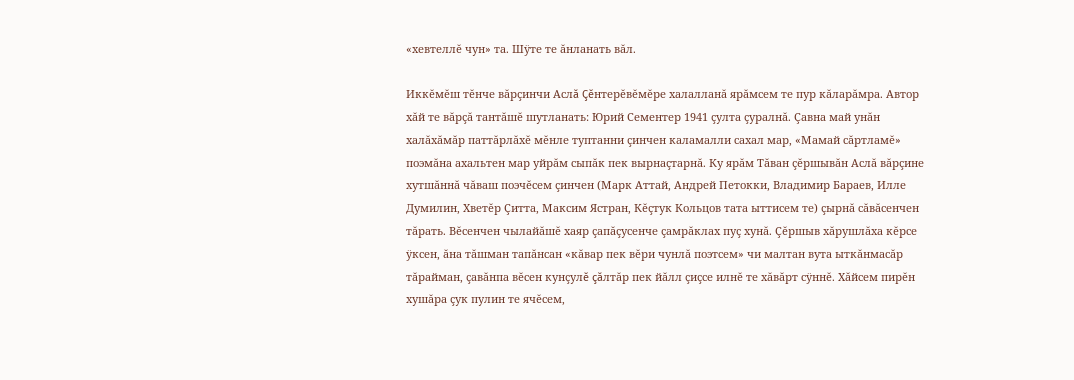«хевтеллĕ чун» та. Шÿте те ăнланать вăл.

Иккĕмĕш тĕнче вăрçинчи Аслă Çĕнтерĕвĕмĕре халалланă ярăмсем те пур кăларăмра. Автор хăй те вăрçă тантăшĕ шутланать: Юрий Сементер 1941 çулта çуралнă. Çавна май унăн халăхăмăр паттăрлăхĕ мĕнле туптанни çинчен каламалли сахал мар, «Мамай сăртламĕ» поэмăна ахальтен мар уйрăм сыпăк пек вырнаçтарнă. Ку ярăм Тăван çĕршывăн Аслă вăрçине хутшăннă чăваш поэчĕсем çинчен (Марк Аттай, Андрей Петокки, Владимир Бараев, Илле Думилин, Хветĕр Çитта, Максим Ястран, Кĕçтук Кольцов тата ыттисем те) çырнă сăвăсенчен тăрать. Вĕсенчен чылайăшĕ хаяр çапăçусенче çамрăклах пуç хунă. Çĕршыв хăрушлăха кĕрсе ÿксен, ăна тăшман тапăнсан «кăвар пек вĕри чунлă поэтсем» чи малтан вута ыткăнмасăр тăрайман, çавăнпа вĕсен кунçулĕ çăлтăр пек йăлл çиçсе илнĕ те хăвăрт сÿннĕ. Хăйсем пирĕн хушăра çук пулин те ячĕсем,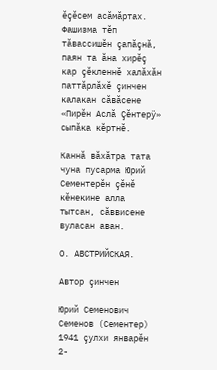ĕçĕсем асăмăртах. Фашизма тĕп тăвассишĕн çапăçнă, паян та ăна хирĕç кар çĕкленнĕ халăхăн паттăрлăхĕ çинчен калакан сăвăсене «Пирĕн Аслă Çĕнтерÿ» сыпăка кĕртнĕ.

Каннă вăхăтра тата чуна пусарма Юрий Сементерĕн çĕнĕ кĕнекине алла тытсан, сăввисене вуласан аван.

О. АВСТРИЙСКАЯ.

Автор çинчен

Юрий Семенович Семенов (Сементер) 1941 çулхи январĕн 2-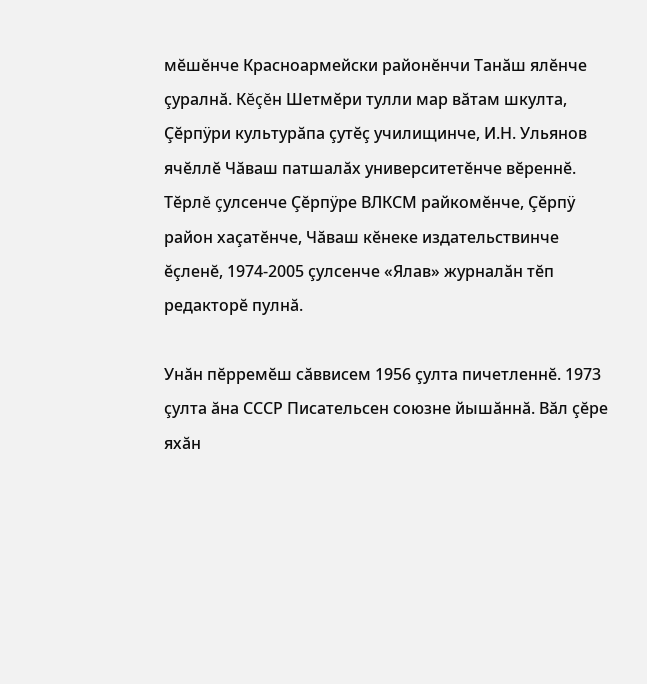мĕшĕнче Красноармейски районĕнчи Танăш ялĕнче çуралнă. Кĕçĕн Шетмĕри тулли мар вăтам шкулта, Çĕрпÿри культурăпа çутĕç училищинче, И.Н. Ульянов ячĕллĕ Чăваш патшалăх университетĕнче вĕреннĕ. Тĕрлĕ çулсенче Çĕрпÿре ВЛКСМ райкомĕнче, Çĕрпÿ район хаçатĕнче, Чăваш кĕнеке издательствинче ĕçленĕ, 1974-2005 çулсенче «Ялав» журналăн тĕп редакторĕ пулнă.

Унăн пĕрремĕш сăввисем 1956 çулта пичетленнĕ. 1973 çулта ăна СССР Писательсен союзне йышăннă. Вăл çĕре яхăн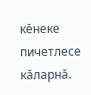кĕнеке пичетлесе кăларнă.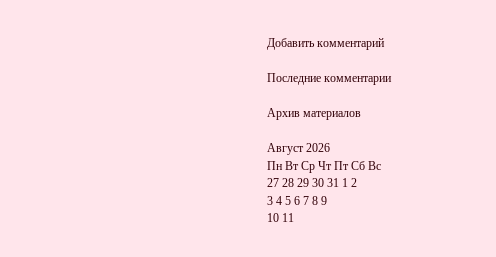Добавить комментарий

Последние комментарии

Архив материалов

Август 2026
Пн Вт Ср Чт Пт Сб Вс
27 28 29 30 31 1 2
3 4 5 6 7 8 9
10 11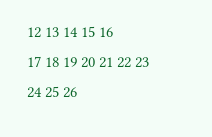12 13 14 15 16
17 18 19 20 21 22 23
24 25 26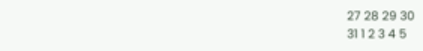27 28 29 30
31 1 2 3 4 5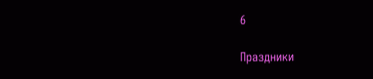6

Праздники